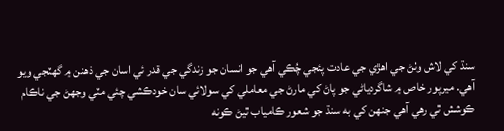سنڌ کي لاش وٺڻ جي اھڙي جي عادت پئجي چُڪي آھي جو انسان جو زندگي جي قدر ئي اسان جي ذھنن ۾ گھٽجي ويو آھي. ميرپور خاص ۾ شاگردياڻي جو پاڻ کي مارڻ جي معاملي کي سولائي سان خودڪشي چئي مٽي وجھڻ جي ناڪام ڪوشش ٿي رھي آھي جنھن کي به سنڌ جو شعور ڪامياب ٿيڻ ڪونه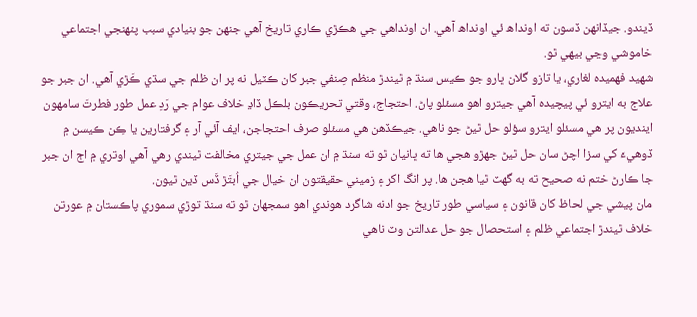ڏيندو. جيڏانھن ڏسون ته اونداھ ئي اونداھ آھي. ان اونداھي جي ھڪڙي ڪاري تاريخ آھي جنھن جو بنيادي سبب پنھنجي اجتماعي خاموشي وڃي بيھي ٿو.
شھيد فھميده لغاري، يا تازو گلان ڀارو جو ڪيس سنڌ ۾ ٿيندڙ منظم صِنفي جبر کان ڪٽيل نه پر ان ظلم جي سڌي ڪَڙي آھي. ان جبر جو علاج به ايترو ئي پيچيده آھي جيترو اھو مسئلو پاڻ. احتجاج، وقتي تحريڪون بلڪل ڏاڍ خلاف عوام جي رَدِ عمل طور فطرتَ سامھون اينديون پر ھي مسئلو ايترو سؤلو حل ٿيڻ جو ناھي. جيڪڏھن ھي مسئلو صرف احتجاجن، ايف آئي آر ۽ گرفتارين يا ڪِن ڪيسن ۾ ڏوھيءَ کي سزا اچڻ سان حل ٿيڻ جھڙو ھجي ھا ته ڀانيان ٿو ته سنڌ ۾ ان عمل جي جيتري مخالفت ٿيندي رھي آھي اوتري ۾ اڄ ان جبر جا ڪارڻ ختم نه صحيح ته به گھٽ ٿيا ھجن ھا. پر انگ اکر ۽ زميني حقيقتون ان خيال جي اُبتَڙ ڏَس ڏين ٿيون.
مان پيشي جي لحاظ کان قانون ۽ سياسي طور تاريخ جو ادنه شاگرد ھوندي اھو سمجھان ٿو ته سنڌ توڙي سموري پاڪستان ۾ عورتن خلاف ٿيندڙ اجتماعي ظلم ۽ استحصال جو حل عدالتن وٽ ناھي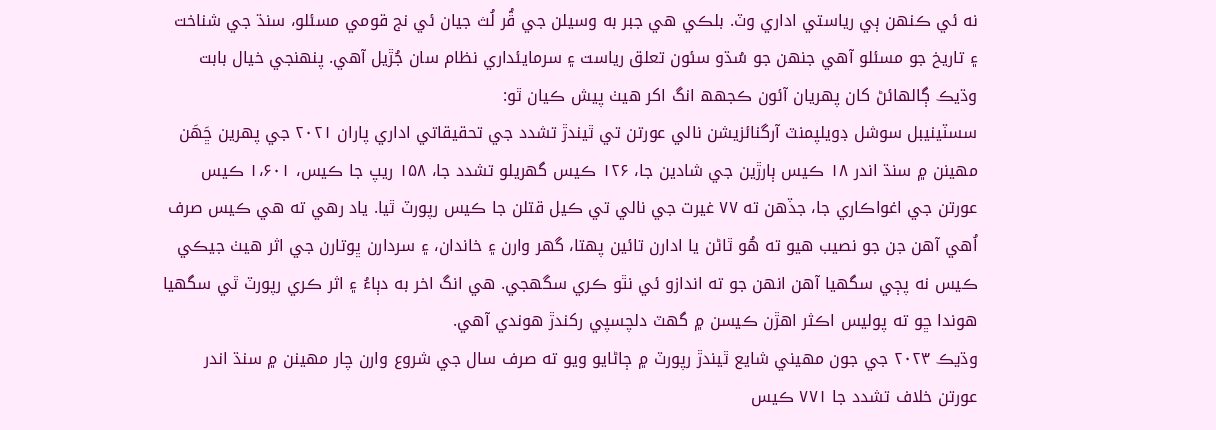نه ئي ڪنھن ٻي رياستي اداري وٽ. بلڪي ھي جبر به وسيلن جي ڦُر لُث جيان ئي نج قومي مسئلو، سنڌ جي شناخت ۽ تاريخ جو مسئلو آھي جنھن جو سُڌو سئون تعلق رياست ۽ سرمايئداري نظام سان جُڙيل آھي. پنھنجي خيال بابت وڌيڪ ڳالھائڻ کان پھريان آئون ڪجهھ انگ اکر ھيٺ پيش ڪيان ٿو:
سسٽينيبل سوشل ڊويلپمنٽ آرگنائزيشن نالي عورتن تي ٿيندڙ تشدد جي تحقيقاتي اداري پاران ۲۰۲۱ جي پھرين ڇَھَن مھينن ۾ سنڌ اندر ۱۸ ڪيس ٻارڙين جي شادين جا، ۱۲۶ ڪيس گھريلو تشدد جا، ۱۵۸ ريپ جا ڪيس، ۱،۶۰۱ ڪيس عورتن جي اغواڪاري جا، جڏھن ته ۷۷ غيرت جي نالي تي ڪيل قتلن جا ڪيس رپورٽ ٿيا. ياد رھي ته ھي ڪيس صرف اُھي آھن جن جو نصيب ھيو ته ھُو ٿاڻن يا ادارن تائين پھتا، گھر وارن ۽ خاندان، ۽ سردارن ڀوتارن جي اثر ھيٺ جيڪي ڪيس نه پڄي سگھيا آھن انھن جو ته اندازو ئي نٿو ڪري سگھجي. ھي انگ اخر به دٻاءُ ۽ اثر ڪري رپورٽ ٿي سگھيا ھوندا ڇو ته پوليس اڪثر اھڙن ڪيسن ۾ گھٽ دلچسپي رکندڙ ھوندي آھي.
وڌيڪ ۲۰۲۳ جي جون مھيني شايع ٿيندڙ رپورٽ ۾ ڄاڻايو ويو ته صرف سال جي شروع وارن چار مھينن ۾ سنڌ اندر عورتن خلاف تشدد جا ۷۷۱ ڪيس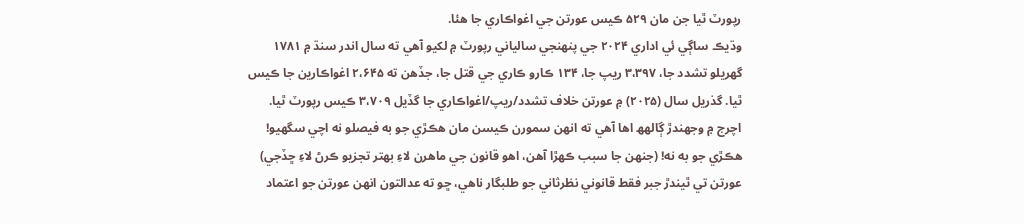رپورٽ ٿيا جن مان ۵۲۹ ڪيس عورتن جي اغواڪاري جا ھئا.
وڌيڪ ساڳي ئي اداري ۲۰۲۴ جي پنھنجي سالياني رپورٽ ۾ لکيو آھي ته سال اندر سنڌ ۾ ۱۷۸۱ گھريلو تشدد جا، ۳،۳۹۷ ريپ جا، ۱۳۴ ڪارو ڪاري جي قتل جا، جڏھن ته ۲،۶۴۵ اغواڪارين جا ڪيس ٿيا. گذريل سال (۲۰۲۵) ۾ عورتن خلاف تشدد/ريپ/اغواڪاري جا گڏيل ۳،۷۰۹ ڪيس رپورٽ ٿيا. اچرج ۾ وجھندڙ ڳالهھ اھا آھي ته انھن سمورن ڪيسن مان ھڪڙي جو به فيصلو نه اچي سگھيو! ھڪڙي جو به نه! (جنھن جا سبب ڪھڙا آھن، اھو قانون جي ماھرن لاءِ بھتر تجزيو ڪرڻ لاءِ ڇڏجي)
عورتن تي ٿيندڙ جبر فقط قانوني نظرثاني جو طلبگار ناھي، ڇو ته عدالتون انھن عورتن جو اعتماد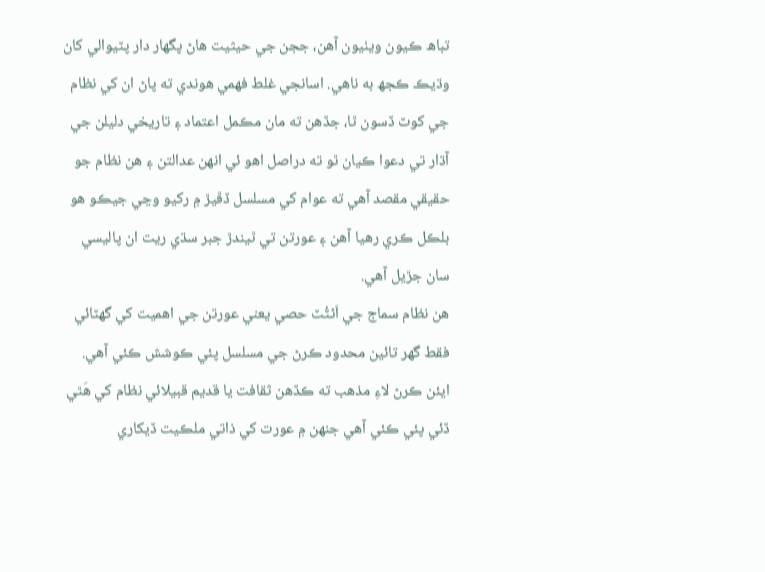تباھ ڪيون ويٺيون آھن، ججن جي حيثيت ھاڻ پگھار دار پٽيوالي کان وڌيڪ ڪجھ به ناھي. اسانجي غلط فھمي ھوندي ته پاڻ ان کي نظام جي کوٽ ڏسون ٿا، جڏھن ته مان مڪمل اعتماد ۽ تاريخي دليلن جي آڌار تي دعوا ڪيان ٿو ته دراصل اھو ئي انھن عدالتن ۽ ھن نظام جو حقيقي مقصد آھي ته عوام کي مسلسل ڏڦيڙ ۾ رکيو وڃي جيڪو ھو بلڪل ڪري رھيا آھن ۽ عورتن تي ٿيندڙ جبر سڌي ريت ان پاليسي سان جڙيل آھي.
ھن نظام سماج جي اَڻٽُٽ حصي يعني عورتن جي اھميت کي گھٽائي فقط گھر تائين محدود ڪرڻ جي مسلسل پئي ڪوشش ڪئي آھي. ايئن ڪرڻ لاءِ مذھب ته ڪڏھن ثقافت يا قديم قبيلائي نظام کي ھَٿي ڏئي پئي ڪئي آھي جنھن ۾ عورت کي ذاتي ملڪيت ڏيکاري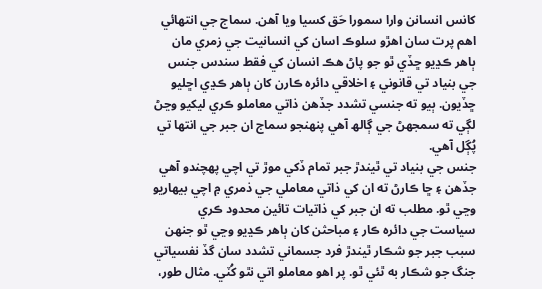کانس انسانن وارا سمورا حَق کسيا ويا آھن. سماج جي انتھائي اھم پرت سان اھڙو سلوڪ اسان کي انسانيت جي زمري مان ٻاھر ڪڍيو ڇڏي ٿو جو پاڻ ھڪ انسان کي فقط سندس جنس جي بنياد تي قانوني ۽ اخلاقي دائره ڪارن کان ٻاھر ڪڍي اڇليو ڇڏيون. ٻيو ته جنسي تشدد جڏھن ذاتي معاملو ڪري ليکيو وڃڻ لڳي ته سمجھڻ جي ڳالھ آھي پنھنجو سماج ان جبر جي انتھا تي پُڳل آھي.
جنس جي بنياد تي ٿيندڙ جبر تمام ڏکي موڙ تي اچي پھچندو آھي جڏھن ۽ ڇا ڪارڻ ته ان کي ذاتي معاملي جي ذمري ۾ اچي بيھاريو وڃي ٿو. مطلب ته ان جبر کي ذاتيات تائين محدود ڪري سياست جي دائره ڪار ۽ مباحثن کان ٻاھر ڪڍيو وڃي ٿو جنھن سبب جبر جو شڪار ٿيندڙ فرد جسماني تشدد سان گڏ نفسياتي جنگ جو شڪار به ٿئي ٿو. پر اھو معاملو اتي نٿو کُٽي. مثال طور،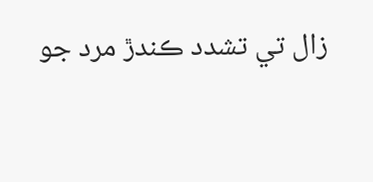زال تي تشدد ڪندڙ مرد جو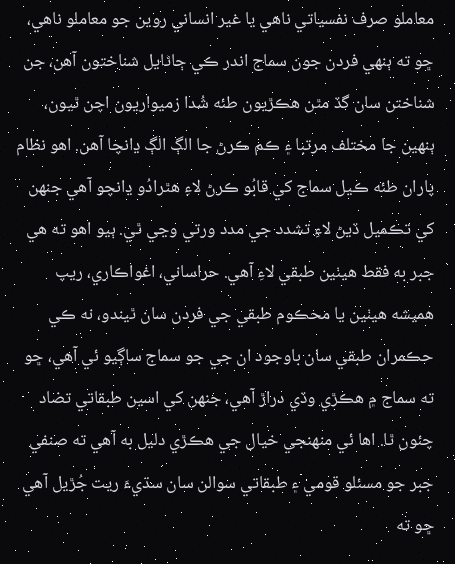معاملو صرف نفسياتي ناھي يا غير انساني روين جو معاملو ناھي، ڇو ته ٻنھي فردن جون سماج اندر ڪي ڄاڻايل شناختون آھن، جن شناختن سان گڏ مٿن ھڪڙيون طئه شُدا زميواريون اچن ٿيون، ٻنھين جا مختلف مرتبا ۽ ڪم ڪرڻ جا الڳ الڳ ڍانچا آھن. اھو نظام پاران طئه ڪيل سماج کي قابُو ڪرڻ لاءِ ھٿرادُو ڍانچو آھي جنھن کي تڪميل ڏيڻ لاءِ تشدد جي مدد ورتي وڃي ٿي. ٻيو اھو ته ھي جبر به فقط ھيٺين طبقي لاءِ آھي. حراساني، اغواڪاري، ريپ ھميشه ھيٺين يا محڪوم طبقي جي فردن سان ٿيندو، نه ڪي حڪمران طبقي سان باوجود ان جي جو سماج ساڳيو ئي آھي، ڇو ته سماج ۾ ھڪڙي وڏي دراڙ آھي، جنھن کي اسين طبقاتي تضاد چئون ٿا. اھا ئي منھنجي خيال جي ھڪڙي دليل به آھي ته صنفي جبر جو مسئلو قومي ۽ طبقاتي سوالن سان سڌيءَ ريت جُڙيل آھي ڇو ته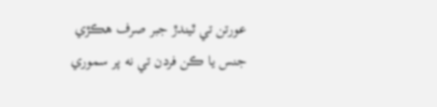عورتن تي ٿيندڙ جبر صرف ھڪڙي جنس يا ڪن فردن تي نه پر سموري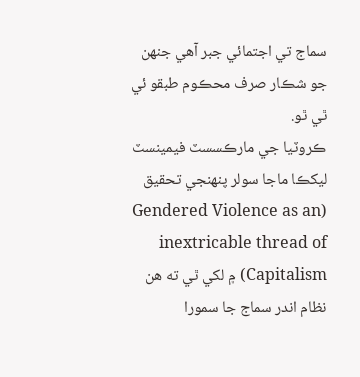سماج تي اجتمائي جبر آھي جنھن جو شڪار صرف محڪوم طبقو ئي ٿي ٿو.
ڪروٽيا جي مارڪسسٽ فيمينسٽ ليکڪا ماجا سولر پنھنجي تحقيق (Gendered Violence as an inextricable thread of Capitalism) ۾ لکي ٿي ته ھن نظام اندر سماج جا سمورا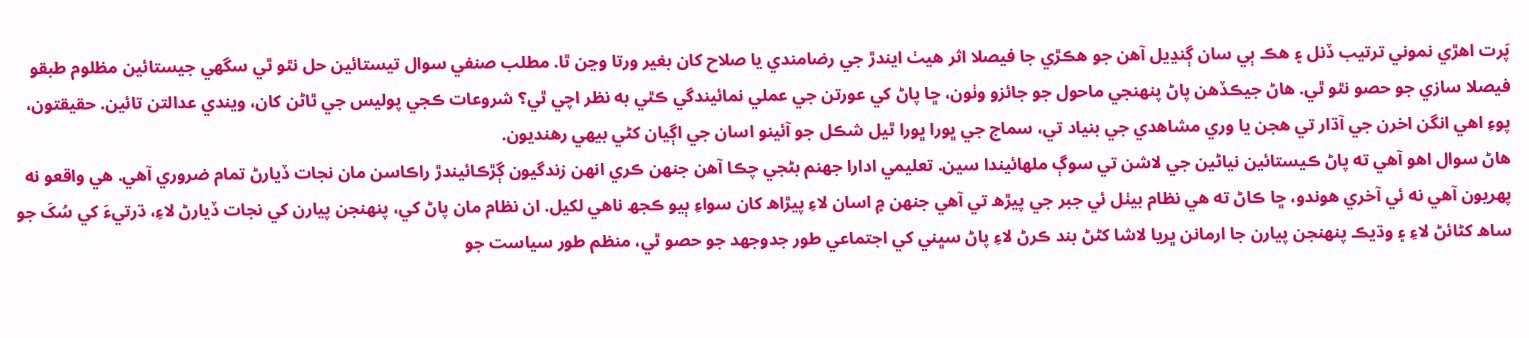پَرت اھڙي نموني ترتيب ڏنل ۽ ھڪ ٻي سان ڳنڍيل آھن جو ھڪڙي جا فيصلا اثر ھيٺ ايندڙ جي رضامندي يا صلاح کان بغير ورتا وڃن ٿا. مطلب صنفي سوال تيستائين حل نٿو ٿي سگھي جيستائين مظلوم طبقو فيصلا سازي جو حصو نٿو ٿي. ھاڻ جيڪڏھن پاڻ پنھنجي ماحول جو جائزو وٺون، ڇا پاڻ کي عورتن جي عملي نمائيندگي ڪٿي به نظر اچي ٿي؟ شروعات ڪجي پوليس جي ٿاڻن کان، ويندي عدالتن تائين. حقيقتون، پوءِ اھي انگن اخرن جي آڌار تي ھجن يا وري مشاھدي جي بنياد تي، سماج جي ڀورا ڀورا ٿيل شڪل جو آئينو اسان جي اڳيان کڻي بيھي رھنديون.
ھاڻ سوال اھو آھي ته پاڻ ڪيستائين نياڻين جي لاشن تي سوڳ ملھائيندا سين. تعليمي ادارا جھنم بڻجي چڪا آھن جنھن ڪري انھن زندگيون ڳڙڪائيندڙ راڪاسن مان نجات ڏيارڻ تمام ضروري آھي. ھي واقعو نه پھريون آھي نه ئي آخري ھوندو، ڇا ڪاڻ ته ھي نظام بيٺل ئي جبر جي پيڙھ تي آھي جنھن ۾ اسان لاءِ پيڙاھ کان سواءِ ٻيو ڪجھ ناھي لکيل. ان نظام مان پاڻ کي، پنھنجن پيارن کي نجات ڏيارڻ لاءِ، ڌرتيءَ کي سُکَ جو ساھ کڻائڻ لاءِ ۽ وڌيڪ پنھنجن پيارن جا ارمانن ڀريا لاشا کڻڻ بند ڪرڻ لاءِ پاڻ سڀني کي اجتماعي طور جدوجھد جو حصو ٿي، منظم طور سياست جو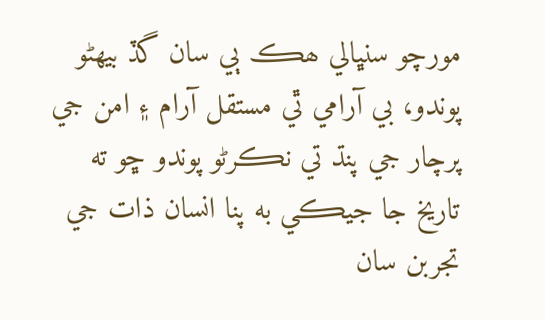مورچو سنڀالي ھڪ ٻي سان گڏ بيھڻو پوندو، بي آرامي ٿي مستقل آرام ۽ امن جي پرچار جي پنڌ تي نڪرڻو پوندو ڇو ته تاريخ جا جيڪي به پنا انسان ذات جي تجربن سان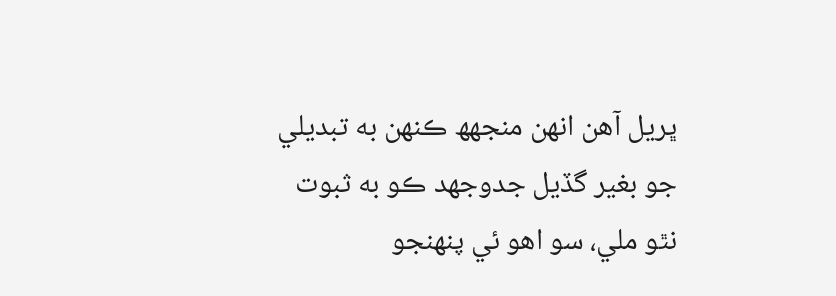ڀريل آھن انھن منجهھ ڪنھن به تبديلي جو بغير گڏيل جدوجھد ڪو به ثبوت نٿو ملي، سو اھو ئي پنھنجو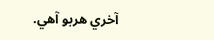آخري ھربو آھي.